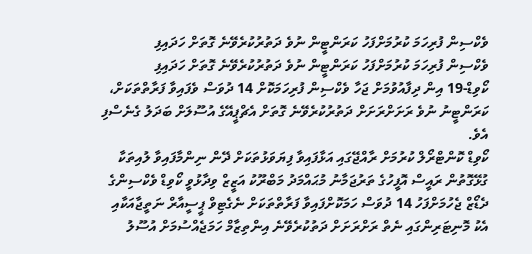ވެކްސިން ފުރިހަމަ ކުރުމަށްފަހު ކަރަންޓީން ނުވެ ދަތުރުކުރެވޭނެ ގޮތަށް ހަދައިފި
ވެކްސިން ފުރިހަމަ ކުރުމަށްފަހު ކަރަންޓީން ނުވެ ދަތުރުކުރެވޭނެ ގޮތަށް ހަދައިފި
ކޯވިޑް-19 އިން ދިފާއުވުމަށް ޖަހާ ވެކްސިން ފުރިހަމަކޮށް 14 ދުވަސް ވެފައިވާ ފަރާތްތަކަށް، ކަރަންޓީނު ނުވެ ރަށަށްރަށަށް ދަތުރުކުރެވޭނެ ގޮތަށް އެޗްޕީއޭގެ އުސޫލަށް ބަދަލު ގެނެސްފި އެވެ.
ކޯވިޑް ކޮންޓްރޯލް ކުރުމަށް ރާއްޖޭގައި އަޅާފައިވާ ފިޔަވަޅުތަކަށް ދޭން ނިންމާފައިވާ ލުއިތަކާ ގުޅޭގޮތުން ރައީސް އޮފީހުގެ ތަރުޖަމާނު މުޙައްމަދު މަބްރޫކު އަޒީޒް ވިދާޅުވީ ކޯވިޑް ވެކްސިންގެ ދެޑޯޒް ޖެހުމަށްފަހު 14 ދުވަސް ހަމަކޮށްފައިވާ ފަރާތްތަކަށް ނެގެޓިވް ޕީސީއާރް ނަތީޖާއަކާއި އެކު މޮނިޓަރިންގައި ނެތް ރަށްރަށަށް ދަތުކުރެވޭނެ އިންތިޒާމް ހަމަޖެއްސުމަށް އުސޫލު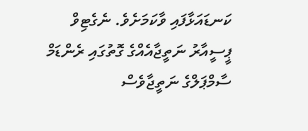ކަނޑައަޅާފައި ވާކަމަށެވެ. ނެގެޓިވް ޕީސީއާރު ނަތީޖާއެއްގެ ގޮތުގައި ރެންޑަމް ސާމްޕަލްގެ ނަތީޖާވެސް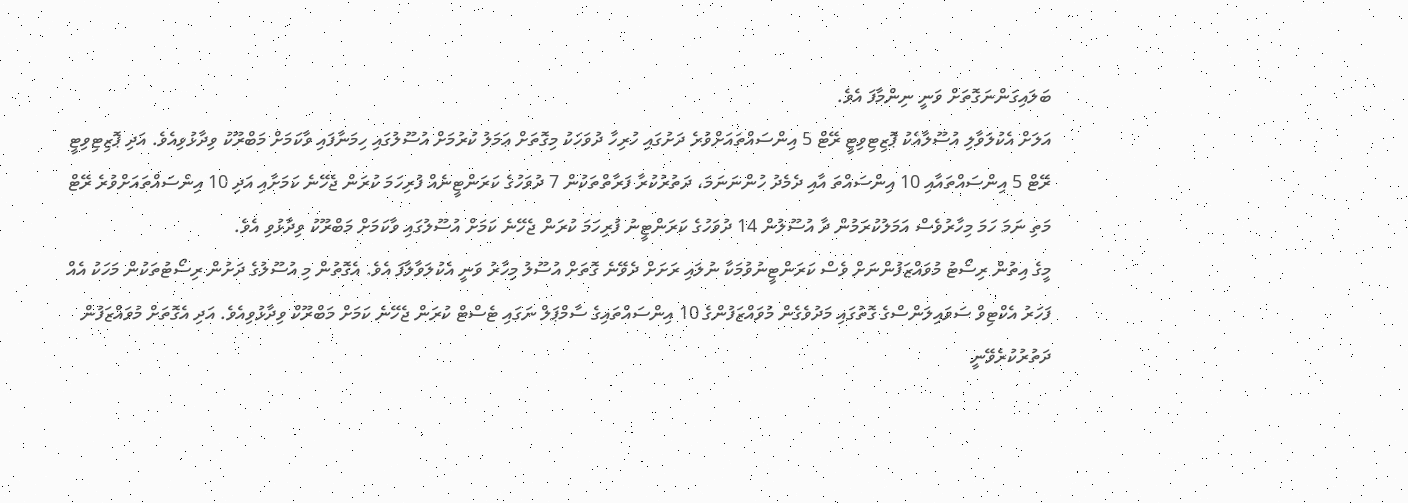ބަލައިގަންނަގޮތަށް ވަނީ ނިންމާފަ އެވެ.
އަލަށް އެކުލަވާލި އުސޫލާއެކު ޕޮޒިޓިވިޓީ ރޭޓް 5 އިންސައްތައަށްވުރެ ދަށުގައި ހުރިހާ ދުވަހަކު މިގޮތަށް ޢަމަލު ކުރުމަށް އުސޫލުގައި ހިމަނާފައި ވާކަމަށް މަބްރޫކު ވިދާޅުވިއެވެ. އަދި ޕޮޒިޓިވިޓީ ރޭޓް 5 އިންސައްތައާއި 10 އިންސައްތަ އާއި ދެމެދު ހުންނަނަމަ، ދަތުރުކުރާ ފަރާތްތަކުން 7 ދުވަހުގެ ކަރަންޓީނެއް ފުރިހަމަ ކުރަން ޖެހޭނެ ކަމަށާއި އަދި 10 އިންސައްތައަށްވުރެ ރޭޓް މަތި ނަމަ ހަމަ މިހާރުވެސް އަމަލުކުރަމުން ދާ އުސޫލުން 14 ދުވަހުގެ ކަރަންޓީނު ފުރިހަމަ ކުރަން ޖެހޭނެ ކަމަށް އުސޫލުގައި ވާކަމަށް މަބްރޫކު ވިދާޅުވި އެވެ.
މީގެ އިތުން ރިސޯޓު މުވައްޒަފުންނަށް ވެސް ކަރަންޓީނުވުމަކާ ނުލައި ރަށަށް ދެވޭނެ ގޮތަށް އުސޫލު މިހާރު ވަނީ އެކުލަވާލާފަ އެވެ. އެގޮތުން މި އުސޫލުގެ ދަށުން ރިސޯޓުތަކުން މަހަކު އެއް ފަހަރު އެކްޓިވް ސަވައިލަންސްގެ ގޮތުގައި މަދުވެގެން މުވައްޒަފުންގެ 10 އިންސައްތައިގެ ސާމްޕަލް ނަގައި ޓެސްޓް ކުރަން ޖެހޭނެ ކަމަށް މަބްރޫކް ވިދާޅުވިއެވެ. އަދި އެގޮތަށް މުވައްޒަފުން ދަތުރުކުރެވޭނީ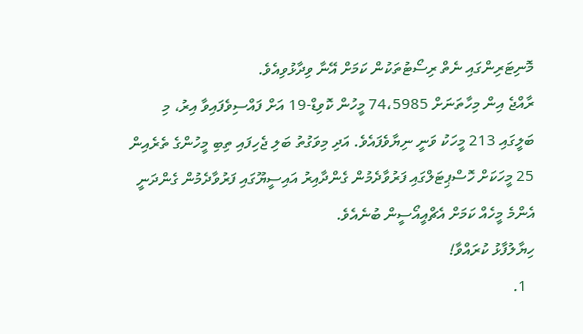މޮނިޓަރިންގައި ނެތް ރިސޯޓުތަކުން ކަމަށް އޭނާ ވިދާޅުވިއެވެ.
ރާއްޖެ އިން މިހާތަނަށް 74،5985 މީހުން ކޮވިޑް-19 އަށް ފައްސިވެފައިވާ އިރު، މި ބަލީގައި 213 މީހަކު ވަނީ ނިޔާވެފައެވެ. އަދި މިވަގުތު ބަލި ޖެހިފައި ތިބި މީހުންގެ ތެރެއިން 25 މީހަކަށް ހޮސްޕިޓަލްގައި ފަރުވާދެމުން ގެންދާއިރު އައިސީޔޫގައި ފަރުވާދެމުން ގެންދަނީ އެންމެ މީހެއް ކަމަށް އެޗްއީއޯސީން ބުނެއެވެ.
ހިޔާލުފާޅު ކުރައްވާ!
  1.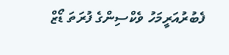ފެބުރުއަރީމަހު ވެކްސިންގެ ފުރަތަ ޑޯޒް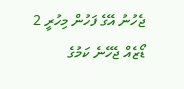ޖެހުނު އޭގެ ފަހުން މިހުރީ 2 ޑޯޒެއް ޖެހޭނެ ކަމުގެ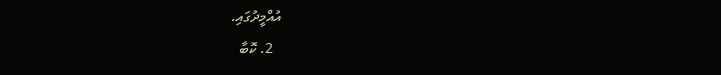އުއްމީދުގައި.
  2. ކޮބާ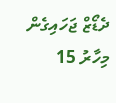ދެޑޯޒް ޖަހައިގެން މިހާރު 15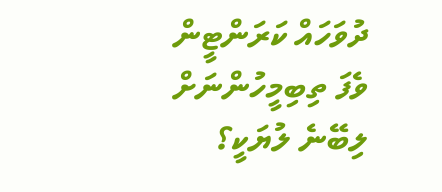ދުވަހައް ކަރަންޓީން ވެފަ ތިބިމީހުންނަށް ލިބޭނެ ލުޔަކީ؟